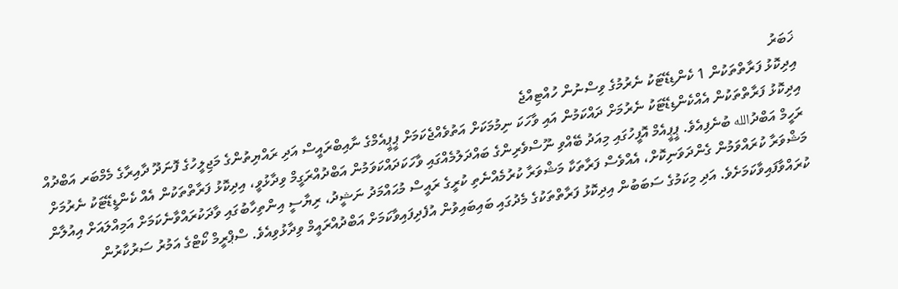ޚަބަރު
އިދިކޮޅު ފަރާތްތަކުން 1 ކެންޑިޑޭޓަކު ނެރުމުގެ ވިސްނުން ހުއްޓިއްޖެ
އިދިކޮޅު ފަރާތްތަކުން އެއްކެންޑިޑޭޓަކު ނެރުމަށް ދައްކަމުން އައި ވާހަކަ ނިމުމަކަށް އަތުވެއްޖެކަމަށް ޕީޕީއެމްގެ ނާއިބްރައީސް އަދި ރައްޔިތުންގެ މަޖިލީހުގެ ފޮނަދޫ ދާއިރާގެ މެމްބަރ އަބްދުއް ރަހީމް އަބްދުالله ބުނެފިއެވެ. ޕީޕީއެމް އޮފީހުގައި މިއަދު ބޭއްވި ނޫސްވެރިންގެ ބައްދަލުމެއްގައި ވާހަކަދައްކަވަމުން އަބްދުއްރަގީމް ވިދާޅުވީ، އިދިކޮޅު ފަރާތްތަކުން އެއް ކެންޑީޑޭޓަކު ނެރުމަށް މަޝްވަރާ ކުރައްވަމުން ގެންދަވަނިކޮށް، އެއްވެސް ފަރާތަކާ މަޝްވަރާ ކުރުމެއްނެތި ކުރީގެ ރައީސް މުޙައްމަދު ނަޝީދު، ރިޔާސީ އިންތިހާބުގައި ވާދަކުރައްވާނެކަމަށް އަމިއްލައަށް އިއުލާން ކުރައްވާފައިވާކަމަށެވެ. އަދި މިކަމުގެ ސަބަބުން އިދިކޮޅު ފަރާތްތަކުގެ މެދުގައި ބައިބައިވުން އުފެދިފައިވާކަމަށް އަބްދުއްރައީމް ވިދާޅުވިއެވެ. ސްޕްރީމް ކޯޓްގެ އަމުރު ސަރުކާރުން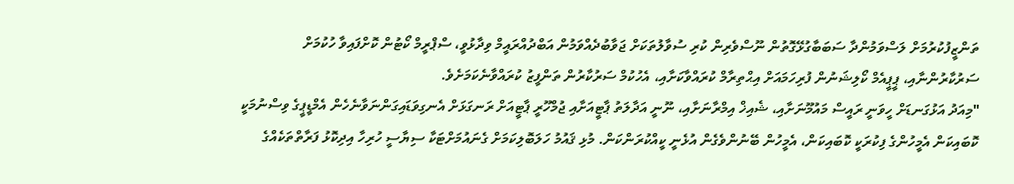ތަންޒީފުކުރުމަށް ލަސްވަމުންދާ ސަބަބާގުޅޭގޮތުން ނޫސްވެރިން ކުރި ސުވާލުތަކަށް ޖަވާބުދެއްވަމުން އަބްދުއްރައީމް ވިދާޅުވީ، ސްޕްރީމް ކޯޓުން ކޮށްފައިވާ ހުކުމަށް ސަރުކާރުންނާއި، ޕީޕީއެމް ކޯލިޝަނުން ފުރިހަމައަށް އިޙްތިރާމް ކުރައްވާކަށާއި، އެހުކުމް ސަރުކާރުން ތަންފީޒު ކުރައްވާނެކަމަށެވެ.
"މިއަދު އަޅުގަނޑަށް ހީވަނީ ރައީސް މައުމޫނަށާއި، ޝެއިޚް އިމްރާނަށާއި، ނޫނީ އަދާލަތު ޕާޓީއަށާއި ޖުމްހޫރީ ޕާޓީއަށް ރަނގަޅަށް އެނގިވަޑައިގަންނަވާނެހެން އެމްޑީޕީގެ ވިސްނުމަކީ ކޮބައިކަން އެމީހުންގެ ފިކުރަކީ ކޮބައިކަން، އެމީހުން ބޭނުންވެގެން އުޅެނީ ކީއްކުރަންކަން. މުޅި ޤައުމު ހަލަބޮލިކަމަށް ގެނައުމަށްޓަކާ ސިޔާސީ ހުރިހާ އިދިކޮޅު ފަރާތްތަކެއްގެ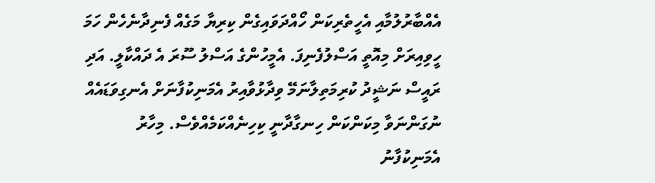އެއްބާރުލުމާއި އެހީތެރިކަން ހޯއްދަވައިގެން ކިރިޔާ މަގެއް ފެނިދާނެހެން ހަމަ ހީވިއިރަށް މިއޮތީ އަސްލުފެނިފަ. އެމީހުންގެ އަސްލު ސޫރަ އެ ދައްކާލީ. އަދި ރައީސް ނަޝީދު ކުރިމަތިލާނަމޭ ވިދާޅުވާއިރު އެމަނިކުފާނަށް އެނގިވަޑައެއް ނުގަންނަވާ މިކަންކަން ހިނގާދާނީ ކިހިނެއްކަމެއްވެސް. މިހާރު އެމަނިކުފާނު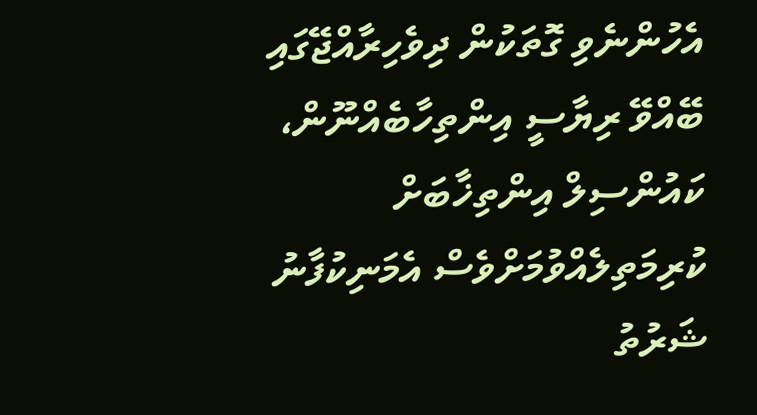އެހުންނެވި ގޮތަކުން ދިވެހިރާއްޖޭގައި ބޭއްވޭ ރިޔާސީ އިންތިހާބެއްނޫން، ކައުންސިލް އިންތިޚާބަށް ކުރިމަތިލެއްވުމަށްވެސް އެމަނިކުފާނު ޝަރުތު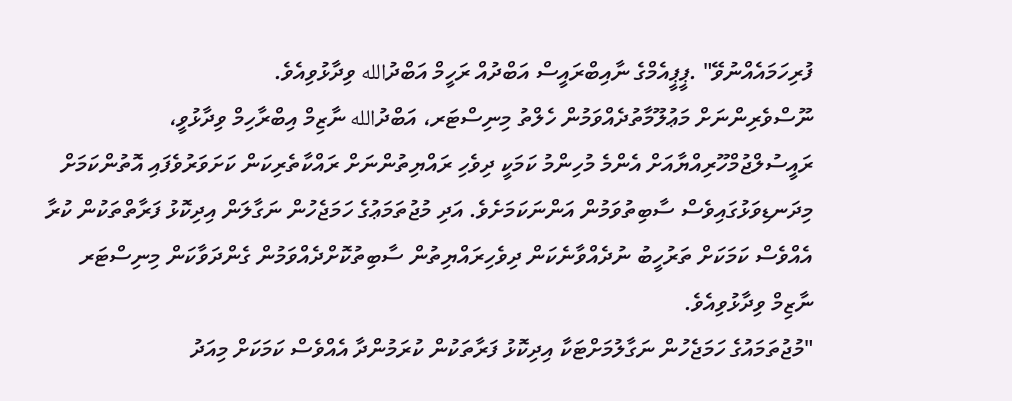ފުރިހަމައެއްނުވޭ" .ޕީޕީއެމްގެ ނާއިބްރައީސް އަބްދުއް ރަހީމް އަބްދުالله ވިދާޅުވިއެވެ.
ނޫސްވެރިންނަށް މަޢުލޫމާތުދެއްވަމުން ހެލްތު މިނިސްޓަރ، އަބްދުالله ނާޒިމް އިބްރާހިމް ވިދާޅުވީ، ރައީސުލްޖުމްހޫރިއްޔާއަށް އެންމެ މުހިންމު ކަމަކީ ދިވެހި ރައްޔިތުންނަށް ރައްކާތެރިކަން ކަށަވަރުވެފައި އޮތުންކަމަށް މިދަނޑިވަޅުގައިވެސް ސާބިތުވަމުން އަންނަކަމަށެވެ. އަދި މުޖުތަމަޢުގެ ހަމަޖެހުން ނަގާލަން އިދިކޮޅު ފަރާތްތަކުން ކުރާ އެއްވެސް ކަމަކަށް ތަރުހީބު ނުދެއްވާނެކަން ދިވެހިރައްޔިތުން ސާބިތުކޮށްދެއްވަމުން ގެންދަވާކަން މިނިސްޓަރ ނާޒިމް ވިދާޅުވިއެވެ.
"މުޖުތަމައުގެ ހަމަޖެހުން ނަގާލުމަށްޓަކާ އިދިކޮޅު ފަރާތަކުން ކުރަމުންދާ އެއްވެސް ކަމަކަށް މިއަދު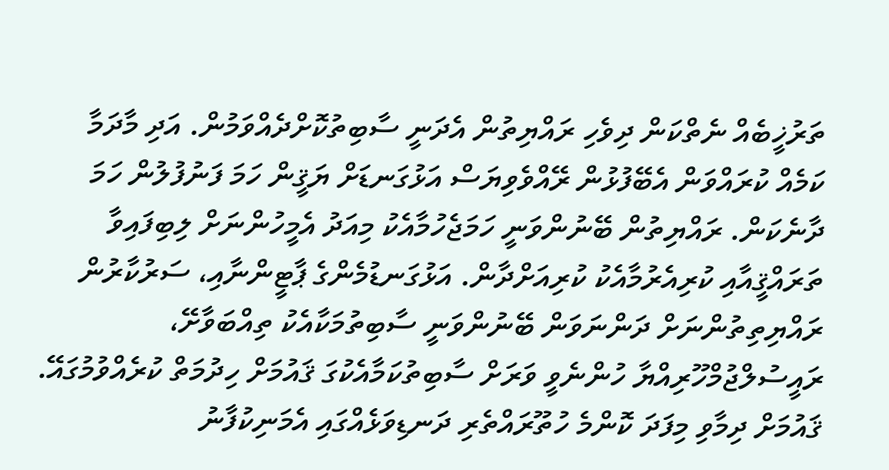ތަރުޚީބެއް ނެތްކަން ދިވެހި ރައްޔިތުން އެދަނީ ސާބިތުކޮށްދެއްވަމުން. އަދި މާދަމާ ކަމެއް ކުރައްވަން އެބޭފުޅުން ރޭއްވެވިޔަސް އަޅުގަނޑަށް ޔަޤީން ހަމަ ފަނުފުލުން ހަމަ ދާނެކަން. ރައްޔިތުން ބޭނުންވަނީ ހަމަޖެހުމާއެކު މިއަދު އެމީހުންނަށް ލިބިފައިވާ ތަރައްޤީއާއި ކުރިއެރުމާއެކު ކުރިއަށްދާން. އަޅުގަނޑުމެންގެ ޕާޓީންނާއި، ސަރުކާރުން ރައްޔިތިތުންނަށް ދަންނަވަން ބޭނުންވަނީ ސާބިތުމަކާއެކު ތިއްބަވާށޭ، ރައީސުލްޖުމްހޫރިއްޔާ ހުންނެވީ ވަރަށް ސާބިތުކަމާއެކުގަ ޤައުމަށް ހިދުމަތް ކުރެއްވުމުގައޭ. ޤައުމަށް ދިމާވި މިފަދަ ކޮންމެ ހުތޫރައްތެރި ދަނޑިވަޅެއްގައި އެމަނިކުފާނު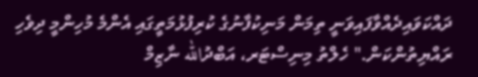ދައްކަވައިދެއްވާފައިވަނީ ތިމަން މަނިކުފާނުގެ ކުރިފުޅުމަތީގައި އެންމެ މުހިންމީ ދިވެހި ރައްޔިތުންކަން." ހެލްތު މިނިސްޓަރ، އަބްދުالله ނާޒިމް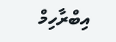އިބްރާހިމް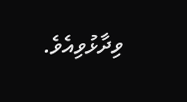ވިދާޅުވިއެވެ.